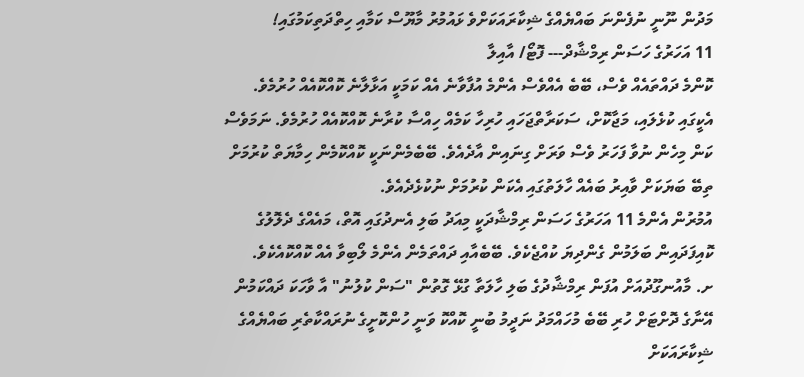މަދުން ނޫނީ ނުފެންނަ ބައްޔެއްގެ ޝިކާރައަކަށްވެ ޅައުމުރު މާޔޫސް ކަމާއި ހިތްދަތިކަމުގައި!
11 އަހަރުގެ ހަސަން ރިމްޝާދް--- ފޮޓޯ/ އާއިލާ
ކޮންމެ ދައްތައެއް ވެސް، ބޭބެ އެއްވެސް އެންމެ އުފާވާނެ އެއް ކަމަކީ އަޅާލާނެ ކޮއްކޮއެއް ހުރުމެވެ. އެކީގައި ކުޅެލައި، މަޖާކޮށް، ސަކަރާތްޖަހައި ހުރިހާ ކަމެއް ހިއްސާ ކުރާނެ ކޮއްކޮއެއް ހުރުމެވެ. ނަމަވެސް ކަން މިހެން ނުވާ ފަހަރު ވެސް ވަރަށް ގިނައިން އާދެއެވެ. ބޭބެމެންނަކީ ކޮއްކޮމެން ހިމާޔަތް ކުރުމަށް ތިބޭ ބަޔަކަށް ވާއިރު ބައެއް ހާލަތުގައި އެކަން ކުރުމަށް ނުކުޅެދެއެވެ.
އުމުރުން އެންމެ 11 އަހަރުގެ ހަސަން ރިމްޝާދަކީ މިއަދު ބަލި އެނދުގައި އޮތް، މައެއްގެ ދެލޮލުގެ ކޮއިފަދައިން ބަލަމުން ގެންދިޔަ ކުއްޖެކެވެ. ބޭބެއާއި ދައްތަމެން އެންމެ ލޯބިވާ އެއް ކޮއްކޮއެކެވެ.
ށ. މާއުނގޫދުއަށް އުފަން ރިމްޝާދުގެ ބަލި ހާލަތާ ގުޅޭ ގޮތުން "ސަން ކުލުނު" އާ ވާހަކަ ދައްކަމުން އޭނާގެ ދޮށްޓަށް ހުރި ބޭބެ މުހައްމަދު ނަދީމު ބުނީ ކޮއްކޮ ވަނީ ހުންކޮށީގެ ނުރައްކާތެރި ބައްޔެއްގެ ޝިކާރައަކަށް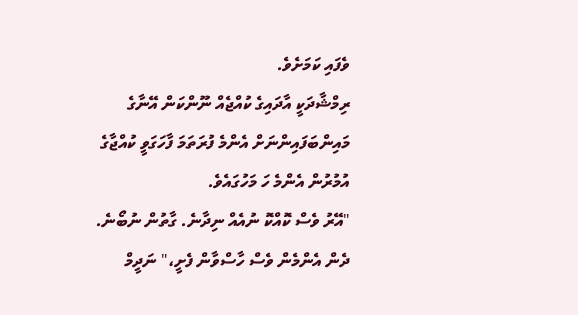ވެފައި ކަމަށެވެ.
ރިމްޝާދަކީ އާދައިގެ ކުއްޖެއް ނޫންކަން އޭނާގެ މައިންބަފައިންނަށް އެންމެ ފުރަތަމަ ފާހަގަވީ ކުއްޖާގެ އުމުރުން އެންމެ ހަ މަހުގައެވެ.
"އޭރު ވެސް ކޮއްކޮ ނުއެއް ނިދާނެ. ގާތުން ނުބޯނެ. ދެން އެންމެން ވެސް ހާސްވާން ފެށީ،" ނަދީމް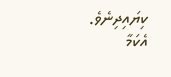ކިޔައިދިނެވެ.
އެކަމާ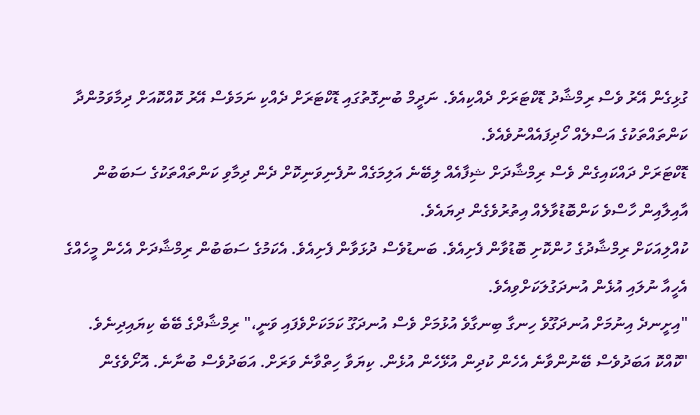ގުޅިގެން އޭރު ވެސް ރިމްޝާދު ޑޮކްޓަރަށް ދެއްކިއެވެ. ނަދީމް ބުނިގޮތުގައި ޑޮކްޓަރަށް ދެއްކި ނަމަވެސް އޭރު ކޮއްކޮއަށް ދިމާވަމުންދާ ކަންތައްތަކުގެ އަސްލެއް ހޯދިފައެއްނުވެއެވެ.
ޑޮކްޓަރަށް ދައްކައިގެން ވެސް ރިމްޝާދަށް ޝިފާއެއް ލިބޭނެ އަލިމަގެއް ނުފެނިވަނިކޮށް ދެން ދިމާވި ކަންތައްތަކުގެ ސަބަބުން އާއިލާއިން ހާސްވެ ކަންބޮޑުވާލެއް އިތުރުވެގެން ދިޔައެވެ.
ކުއްލިއަކަށް ރިމްޝާދުގެ ހުންކޮށި ބޮޑުވާން ފެށިއެވެ. ބަނޑުވެސް ދުޅަވާން ފެށިއެވެ. އެކަމުގެ ސަބަބުން ރިމްޝާދަށް އެހެން މީހެއްގެ އެހީއާ ނުލައި އުޅެން އުނދަގުލަކަށްވިއެވެ.
"އިށީނދެ އިނުމަށް އުނދަގޫވެ ހިނގާ ބިނގާވެ އުޅުމަށް ވެސް އުނދަގޫ ކަމަކަށްވެފައި ވަނީ،" ރިމްޝާދްގެ ބޭބެ ކިޔައިދިނެވެ.
"ކޮއްކޮ އަބަދުވެސް ބޭނުންވާނެ އެހެން ކުދިން އުޅޭހެން އުޅެން. ކިޔަވާ ހިތްވާނެ ވަރަށް. އަބަދުވެސް ބުނާނެ. އޮށޯވެގެން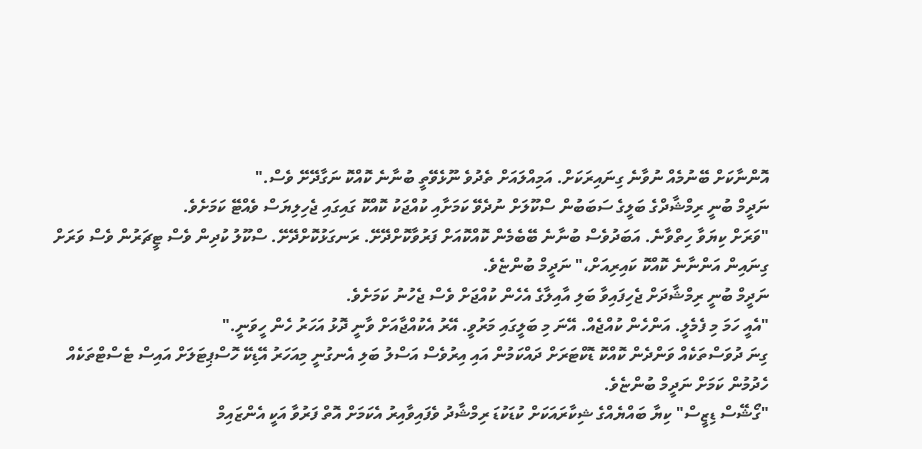އޮންނާކަށް ބޭނުމެއް ނުވާނެ ގިނައިރަކަށް. އަމިއްލައަށް ތެދުވެ ނޫޅެވޭތީ ބުނާނެ ކޮއްކޮ ނަގާދޭށޭ ވެސް."
ނަދީމް ބުނީ ރިމްޝާދްގެ ބަލީގެ ސަބަބުން ސްކޫލަށް ނުދެވޭ ކަމަށާއި ކުއްޖަކު ކޮއްކޮ ގައިގައި ޖެހިލިޔަސް ވެއްޓޭ ކަމަށެވެ.
"ވަރަށް ކިޔަވާ ހިތްވާނެ. އަބަދުވެސް ބުނާނެ ބޭބެމެން ކޮއްކޮއަށް ފަރުވާކޮށްދޭށޭ. ރަނގަޅުކޮށްދޭށޭ. ސްކޫލު ކުދިން ވެސް ޓީޗަރުން ވެސް ވަރަށް ގިނައިން އަންނާނެ ކޮއްކޮ ކައިރިއަށް،" ނަދީމް ބުންޏެވެ.
ނަދީމް ބުނީ ރިމްޝާދަށް ޖެހިފައިވާ ބަލި އާއިލާގެ އެހެން ކުއްޖަށް ވެސް ޖެހުނު ކަމަށެވެ.
"އެއީ ހަމަ މި ފެމެލީ. އަންހެން ކުއްޖެއް. އޭނަ މި ބަލީގައި މަރުވީ. އޭރު އެކުއްޖާއަށް ވާނީ ދޮޅު އަހަރު ހެން ހީވަނީ."
ގިނަ ދުވަސްތަކެއް ވަންދެން ކޮއްކޮ ޑޮކްޓަރަށް ދައްކަމުން އައި އިރުވެސް އަސްލު ބަލި އެނގުނީ މިއަހަރު އޭޑިކޭ ހޮސްޕިޓަލަށް އައިސް ޓެސްޓްތަކެއް ހެދުމުން ކަމަށް ނަދީމް ބުންޏެވެ.
"ގޯޝޭސް ޑިޒީސް" ކިޔާ ބައްޔެއްގެ ޝިކާރައަކަށް ކުޑަކުޑަ ރިމްޝާދު ވެފައިވާއިރު އެކަމަށް އޮތް ފަރުވާ އަކީ އެންޒައިމް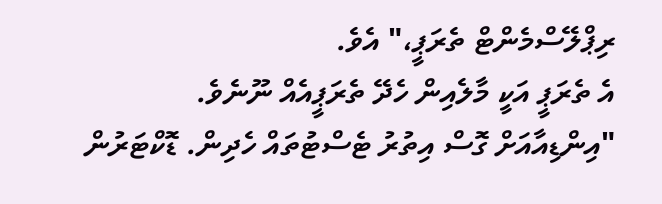ރިޕްލޭސްމެންޓް ތެރަޕީ،" އެވެ.
އެ ތެރަޕީ އަކީ މާލެއިން ހެދޭ ތެރަޕީއެއް ނޫނެވެ.
"އިންޑިއާއަށް ގޮސް އިތުރު ޓެސްޓުތައް ހެދިން. ޑޮކްޓަރުން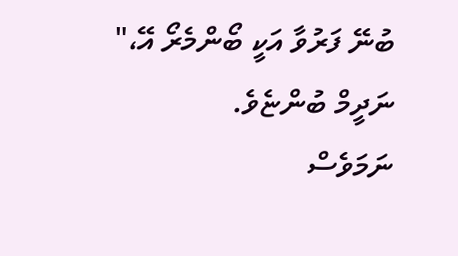ބުނޭ ފަރުވާ އަކީ ބޯންމެރޯ އޭ،" ނަދީމް ބުންޏެވެ.
ނަމަވެސް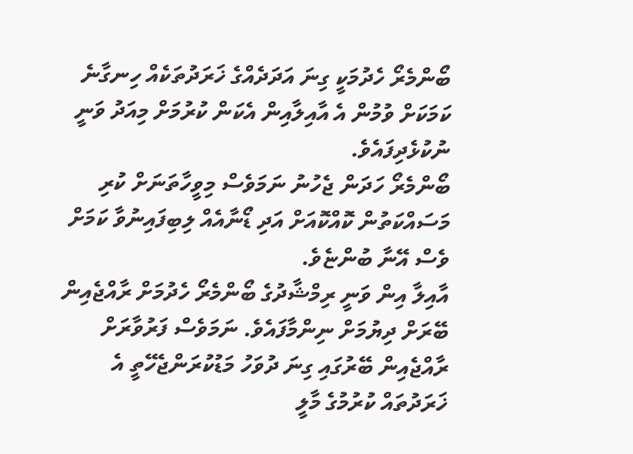ބޯންމެރޯ ހެދުމަކީ ގިނަ އަދަދެއްގެ ޚަރަދުތަކެއް ހިނގާނެ ކަމަކަށް ވުމުން އެ އާއިލާއިން އެކަން ކުރުމަށް މިއަދު ވަނީ ނުކުޅެދިފައެވެ.
ބޯންމެރޯ ހަދަން ޖެހުނު ނަމަވެސް މިވީހާތަނަށް ކުރި މަސައްކަތުން ކޮއްކޮއަށް އަދި ޑޯނާއެއް ލިބިފައިނުވާ ކަމަށް ވެސް އޭނާ ބުންޏެވެ.
އާއިލާ އިން ވަނީ ރިމްޝާދުގެ ބޯންމެރޯ ހެދުމަށް ރާއްޖެއިން ބޭރަށް ދިޔުމަށް ނިންމާފައެވެ. ނަމަވެސް ފަރުވާރަށް ރާއްޖެއިން ބޭރުގައި ގިނަ ދުވަހު މަޑުކުރަންޖެހޭތީ އެ ޚަރަދުތައް ކުރުމުގެ މާލީ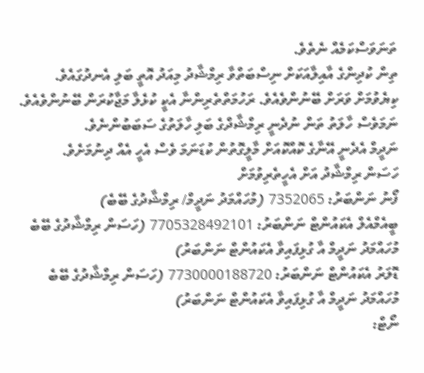ތަނަވަސްކަމެއް ނެތެވެ.
ތިން ކުދިންގެ އާއިލާއަކަށް ނިސްބަތްވާ ރިމްޝާދު މިއަދު އޮތީ ބަލި އެނދުގައެވެ. ކިޔެވުމަށް ވަރަށް ބޭނުންވެއެވެ. ރަހުމަތްތެރިންނާ އެކީ ކުޅެލާ މަޖާކުރަން ބޭނުންވެއެވެ. ނަމަވެސް ހާލަތު ތަން ނުދެނީ ރިމްޝާދްގެ ބަލި ހާލަތުގެ ސަބަބުންނެވެ.
ނަދީމް އެދެނީ އޭނާގެ ކޮއްކޮއަށް މާލީގޮތުން ކުޑަނަމަ ވެސް އެހީ އެއް ދިނުމަށެވެ.
ހަސަން ރިމްޝާދު އަށް އެހީތެރިވުމަށް
ފޯނު ނަންބަރު: 7352065 (މުހައްމަދު ނަދީމް/ ރިމްޝާދުގެ ބޭބެ)
ބީއެމްއެލް އެކައުންޓް ނަންބަރު: 7705328492101 (ހަސަން ރިމްޝާދުގެ ބޭބެ މުހައްމަދު ނަދީމް އާ ގުޅިފައިވާ އެކައުންޓް ނަންބަރު)
ޑޮލަރު އެކައުންޓް ނަންބަރު: 7730000188720 (ހަސަން ރިމްޝާދުގެ ބޭބެ މުހައްމަދު ނަދީމް އާ ގުޅިފައިވާ އެކައުންޓް ނަންބަރު)
ނޯޓް: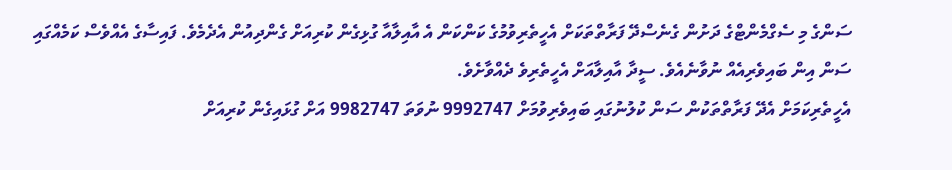ސަންގެ މި ސެގްމެންޓްގެ ދަށުން ގެނެސްދޭ ފަރާތްތަކަށް އެހީތެރިވުމުގެ ކަންކަން އެ އާއިލާއާ ގުޅިގެން ކުރިއަށް ގެންދިއުން އެދެމެވެ. ފައިސާގެ އެއްވެސް ކަމެއްގައި ސަން އިން ބައިވެރިއެއް ނުވާނެއެވެ. ސީދާ އާއިލާއަށް އެހީތެރިވެ ދެއްވާށެވެ.
އެހީތެރިކަމަށް އެދޭ ފަރާތްތަކުން ސަން ކުލުނުގައި ބައިވެރިވުމަށް 9992747 ނުވަތަ 9982747 އަށް ގުޅައިގެން ކުރިއަށް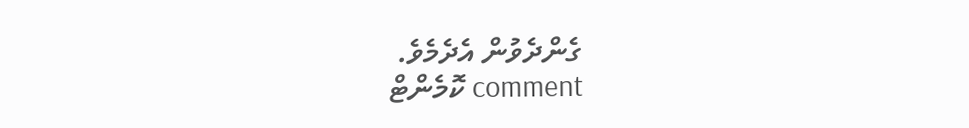ގެންދެވުން އެދެމެވެ.
comment ކޮމެންޓް